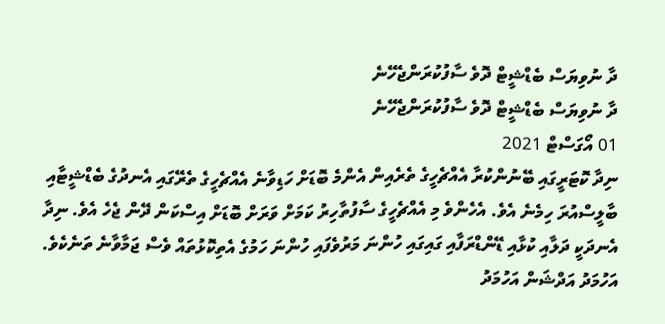ދާ ނުވިޔަސް ބެޑްޝީޓް ދޮވެ ސާފުކުރަންޖެހޭނެ
ދާ ނުވިޔަސް ބެޑްޝީޓް ދޮވެ ސާފުކުރަންޖެހޭނެ
01 އޯގަސްޓް 2021
ނިދާ ކޮޓަރީގައި ބޭނުންކުރާ އެއްޗެހީގެ ތެރެއިން އެންމެ ބޮޑަށް ހަޑިވާނެ އެއްޗެހީގެ ތެރޭގައި އެނދުގެ ބެޑްޝީޓާއި ބާލީސްއުރަ ހިމެނެ އެވެ. އެހެންވެ މި އެއްޗެހީގެ ސާފުތާހިރު ކަމަށް ވަރަށް ބޮޑަށް އިސްކަން ދޭން ޖެހެ އެވެ. ނިދާ އެނދަކީ ދަލާއި ކުޅާއި ޑޭންޑްރަފާއި ގައިގައި ހުންނަ މަރުވެފައި ހުންނަ ހަމުގެ އެތިކޮޅުތައް ވެސް ޖަމާވާނެ ތަނެކެވެ.
އަހުމަދު އަދްޝަން އަހުމަދު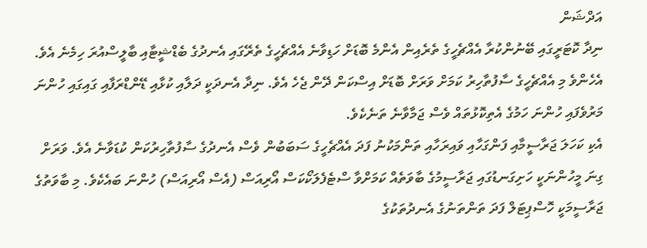އަދްޝަން
ނިދާ ކޮޓަރީގައި ބޭނުންކުރާ އެއްޗެހީގެ ތެރެއިން އެންމެ ބޮޑަށް ހަޑިވާނެ އެއްޗެހީގެ ތެރޭގައި އެނދުގެ ބެޑްޝީޓާއި ބާލީސްއުރަ ހިމެނެ އެވެ. އެހެންވެ މި އެއްޗެހީގެ ސާފުތާހިރު ކަމަށް ވަރަށް ބޮޑަށް އިސްކަން ދޭން ޖެހެ އެވެ. ނިދާ އެނދަކީ ދަލާއި ކުޅާއި ޑޭންޑްރަފާއި ގައިގައި ހުންނަ މަރުވެފައި ހުންނަ ހަމުގެ އެތިކޮޅުތައް ވެސް ޖަމާވާނެ ތަނެކެވެ.
އެކި ކަހަލަ ޖަރާސީމާއި ފަންގަހާއި ވައިރަހާއި ތަންމަކުނު ފަދަ އެއްޗެހީގެ ސަބަބުން ވެސް އެނދުގެ ސާފުތާހިރުކަން ކުޑަވާނެ އެވެ. ވަރަށް ގިނަ މީހުންނަކީ ހަށިގަނޑުގައި ޖަރާސީމުގެ ބާވަތެއް ކަމަށްވާ ސްޓެފެލަކޯކަސް އޯރިއަސް (އެސް އޯރިއަސް) ހުންނަ ބައެކެވެ. މި ބާވަތުގެ ޖަރާސީމަކީ ހޮސްޕިޓަލް ފަދަ ތަންތަނުގެ އެނދުތަކުގެ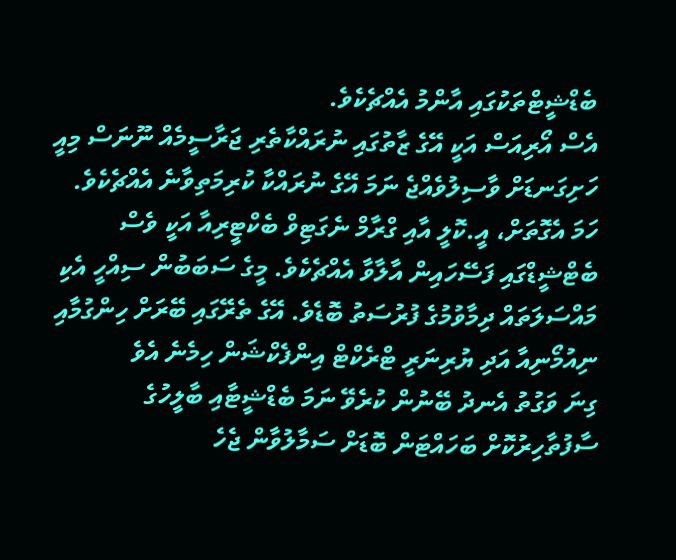ބެޑްޝީޓްތަކުގައި އާންމު އެއްޗެކެވެ.
އެސް އޯރިއަސް އަކީ އޭގެ ޒާތުގައި ނުރައްކާތެރި ޖަރާސީމެއް ނޫނަސް މިއީ ހަށިގަނޑަށް ވާސިލުވެއްޖެ ނަމަ އޭގެ ނުރައްކާ ކުރިމަތިވާނެ އެއްޗެކެވެ. ހަމަ އެގޮތަށް، އީ.ކޮލީ އާއި ގްރާމް ނެގަޓިވް ބެކްޓީރިއާ އަކީ ވެސް ބެޓްޝީޑްގައި ފަސޭހައިން އާލާވާ އެއްޗެކެވެ. މީގެ ސަބަބުން ސިއްހީ އެކި މައްސަލަތައް ދިމާވުމުގެ ފުރުސަތު ބޮޑެވެ. އޭގެ ތެރޭގައި ބޭރަށް ހިންގުމާއި ނިއުމޯނިއާ އަދި ޔުރިނަރީ ޓްރެކްޓް އިންފެކްޝަން ހިމެނެ އެވެ
ގިނަ ވަގުތު އެނދު ބޭނުން ކުރެވޭ ނަމަ ބެޑްޝީޓާއި ބާލީހުގެ ސާފުތާހިރުކޮށް ބަހައްޓަން ބޮޑަށް ސަމާލުވާން ޖެހެ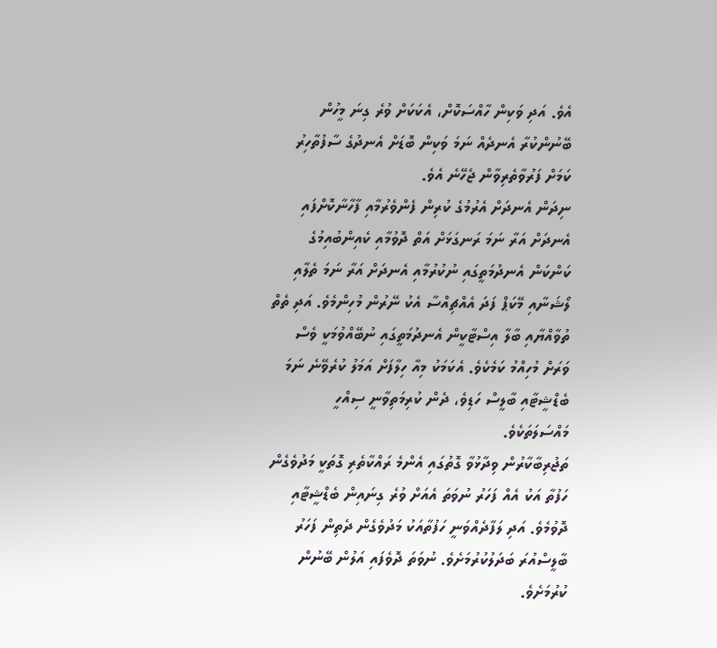އެވެ. އަދި ވަކިން ހާއްސަކޮށް، އެކަކަށް ވުރެ ގިނަ މީހުން ބޭނުންކުރާ އެނދެއް ނަމަ ވަކިން ބޮޑަށް އެނދުގެ ސާފުތާހިރު ކަމަށް ފަރުވާތެރިވާން ޖެހޭނެ އެވެ.
ނިދަން އެނދަށް އެރުމުގެ ކުރިން ފެންވެރުމާއި ފާހާނާކޮށްފައި އެނދަށް އަރާ ނަމަ ރަނގަޅަށް އަތް ދޮވުމާއި ކެއިންބުއިމުގެ ކަންކަން އެނދުމަތީގައި ނުކުރުމާއި އެނދަށް އަރާ ނަމަ ތެލާއި ލޯޝަނާއި މޭކަޕް ފަދަ އެއްޗިއްސާ އެކު ނޭރުން މުހިންމެވެ. އަދި ތެތް ތުވާއްޔާއި ބާލާ އިސްޓާކީން އެނދުމަތީގައި ނުބޭއްވުމަކީ ވެސް ވަރަށް މުހިއްމު ކަމެކެވެ. އެކަމަކު މިއާ ހިލާފަށް އަމަލު ކުރެވޭނެ ނަމަ ބެޑްޝީޓާއި ބާލީސް ހަޑިވެ، ދެން ކުރިމަތިވާނީ ސިއްހީ މައްސަލަތަކެވެ.
ތަޖުރިބާކާރުން ވިދާޅުވާ ގޮތުގައި އެންމެ ރައްކާތެރި ގޮތަކީ މަދުވެގެން ހަފުތާ އަކު އެއް ފަހަރު ނުވަތަ އެއަށް ވުރެ ގިނައިން ބެޑްޝީޓާއި ދޮވުމެވެ. އަދި ލަފާދެއްވަނީ ހަފުތާއަކު މަދުވެގެން ދެތިން ފަހަރު ބާލީސްއުރަ ބަދަލުކުރުމަށެވެ. ނުވަތަ ދޮވެފައި އަލުން ބޭނުން ކުރުމަށެވެ.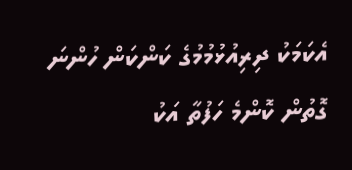އެކަމަކު ދިރިއުޅުމުމުގެ ކަންކަން ހުންނަ ގޮތުން ކޮންމެ ހަފުތާ އަކު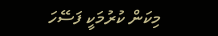މިކަން ކުރުމަކީ ފަސޭހަ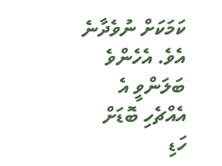ކަމަކަށް ނުވެދާނެ އެވެ. އެހެންވެ ބަލަންވީ އެ އެއްޗެހި ބޮޑަށް ހަޑި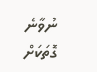ނުވާނެ ގޮތަކަށް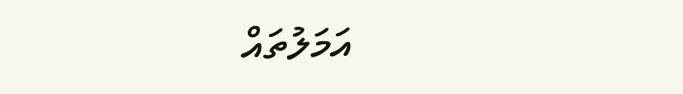އަމަލުތައް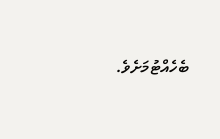ބެހެއްޓުމަށެވެ.